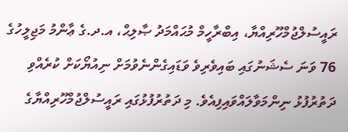ރައީސުލްޖުމްހޫރިއްޔާ، އިބްރާހީމް މުޙައްމަދު ޞާލިޙް، އ.ދ.ގެ ޢާންމު މަޖިލީހުގެ 76 ވަނަ ސެޝަނުގައި ބައިވެރިވެ ވަޑައިގެންނެވުމަށް ނިއުޔޯކަށް ކުރެއްވި ދަތުރުފުޅު ނިންމަވާލައްވައިފިއެވެ. މި ދަތުރުފުޅުގައި ރައީސުލްޖުމްހޫރިއްޔާގެ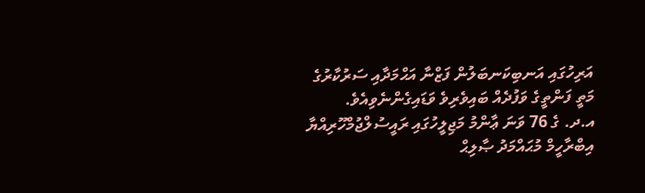އަރިހުގައި އަނބިކަނބަލުން ފަޒްނާ އަޙްމަދާއި ސަރުކާރުގެ މަތީ ފަންތީގެ ވަފުދެއް ބައިވެރިވެ ވަޑައިގެންނެވިއެވެ.
އ.ދ. ގެ 76 ވަނަ ޢާންމު މަޖިލީހުގައި ރައީސުލްޖުމްހޫރިއްޔާ އިބްރާހީމް މުޙައްމަދު ޞާލިޙް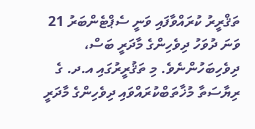ތަޤްރީރު ކުރައްވާފައި ވަނީ ސެޕްޓެންބަރު 21 ވަނަ ދުވަހު ދިވެހިންގެ މާދަރީ ބަސް، ދިވެހިބަހުންނެވެ. މި ތަޤުރީރުގައި އ.ދ. ގެ ރިޔާސަތާ މުޚާތަބްކުރައްވައި ދިވެހިންގެ މާދަރީ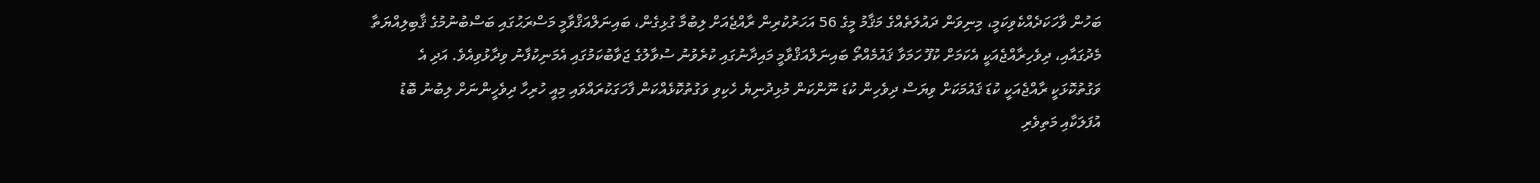ބަހުން ވާހަކަދެއްކެވިކަމީ، މިނިވަން ދައުލަތެއްގެ މަޤާމު މީގެ 56 އަހަރުކުރިން ރާއްޖެއަށް ލިބުމާ ގުޅިގެން، ބައިނަލްއަޤްވާމީ މަސްރަޙުގައި ބަސްބުނުމުގެ ޤާބިލިއްޔަތާ މެދުގައާއި، ދިވެހިރާއްޖެއަކީ އެކަމަށް ކުފޫ ހަމަވާ ޤައުމެއްތޯ ބައިނަލްއަޤްވާމީ މައިދާނުގައި ކުރެވުނު ސުވާލުގެ ޖަވާބުކަމުގައި އެމަނިކުފާނު ވިދާޅުވިއެވެ. އަދި އެ ވަގުތުކޮޅަކީ ރާއްޖެއަކީ ކުޑަ ޤައުމަކަށް ވިޔަސް ދިވެހިން ކުޑަ ނޫންކަން މުޅިދުނިޔެ ހެކިވި ވަގުތުކޮޅެއްކަން ފާހަގަކުރައްވައި މިއީ ހުރިހާ ދިވެހީންނަށް ލިބުނު ބޮޑު އުފަލަކާއި މަތިވެރި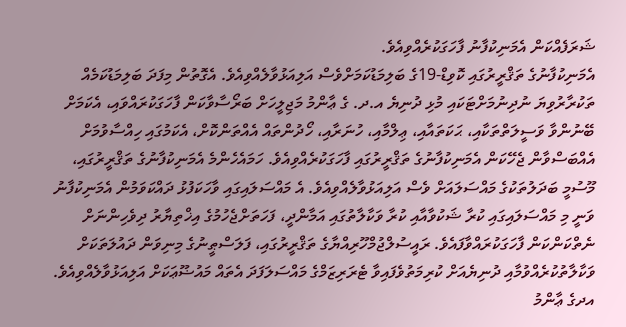ޝަރަފެއްކަން އެމަނިކުފާނު ފާހަގަކުރެއްވިއެވެ.
އެމަނިކުފާނުގެ ތަޤްރީރުގައި ކޮވިޑް-19ގެ ބަލިމަޑުކަމަށްވެސް އަލިއަޅުވާލެއްވިއެވެ. އެގޮތުން މިފަދަ ބަލިމަޑުކަމެއް ތަކުރާރުވިޔަ ނުދިނުމަށްޓަކައި މުޅި ދުނިޔެ އ.ދ. ގެ ޢާންމު މަޖިލީހަށް ބަރޯސާވާކަން ފާހަގަކުރައްވައި، އެކަމަށް ބޭނުންވާ ވަސީލަތްތަކާއި، ޙަކަތައާއި، ޢިލްމާއި، ހުނަރާއި، ހޯދުންތައް އެއްތަންކޮށް، އެކަމުގައި ހިއްސާވުމަށް އެއްބަސްވާން ޖެހޭކަން އެމަނިކުފާނުގެ ތަޤްރީރުގައި ފާހަގަކުރެއްވިއެވެ. ހަމައެހެންމެ އެމަނިކުފާނުގެ ތަޤްރީރުގައި، މޫސުމީ ބަދަލުތަކުގެ މައްސަލައަށް ވެސް އަލިއަޅުވާލެއްވިއެވެ. އެ މައްސަލައިގައި ވާހަކަފުޅު ދައްކަވަމުން އެމަނިކުފާނު ވަނީ މި މައްސަލައިގައި ކުރާ ޝަކުވާއާއި ކުރާ ވަކާލާތުގައި އަމާންދީ، ފަހަތަށްޖެހުމުގެ އިޚްތިޔާރު ދިވެހިންނަށް ނެތްކަންކަން ފާހަގަކުރައްވާފައެވެ. ރައީސުލްޖުމްހޫރިއްޔާގެ ތަޤްރީރުގައި، ފަލަސްޠީނުގެ މިނިވަން ދައުލަތަކަށް ވަކާލާތުކުރެއްވުމާއި ދުނިޔެއަށް ކުރިމަތުވެފައިވާ ޓެރަރިޒަމްގެ މައްސަލަފަދަ އެތައް މައުޟޫޢަކަށް އަލިއަޅުވާލެއްވިއެވެ.
އދގެ ޢާންމު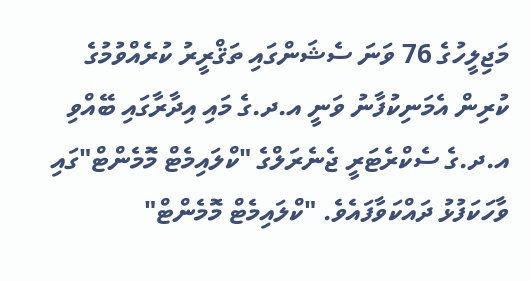މަޖިލީހުގެ 76 ވަނަ ސެޝަންގައި ތަޤްރީރު ކުރެއްވުމުގެ ކުރިން އެމަނިކުފާނު ވަނީ އ.ދ.ގެ މައި އިދާރާގައި ބޭއްވި އ.ދ.ގެ ސެކްރެޓަރީ ޖެނެރަލްގެ "ކްލައިމެޓް މޮމެންޓް"ގައި ވާހަކަފުޅު ދައްކަވާފައެވެ. "ކްލައިމެޓް މޮމެންޓް"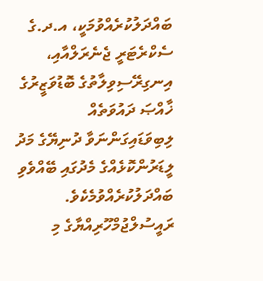ބައްދަލުކުރެއްވުމަކީ، އ.ދ.ގެ ސެކްރެޓަރީ ޖެނެރަލްއާއި، އިނގިރޭސިވިލާތުގެ ބޮޑުވަޒީރުގެ ޚާއްޞަ ދައުވަތެއް ލިބިވަޑައިގަންނަވާ ދުނިޔޭގެ މަދު ލީޑަރުންކޮޅެއްގެ މެދުގައި ބޭއްވެވި ބައްދަލުކުރެއްވުމެކެވެ.
ރައީސުލްޖުމްހޫރިއްޔާގެ މި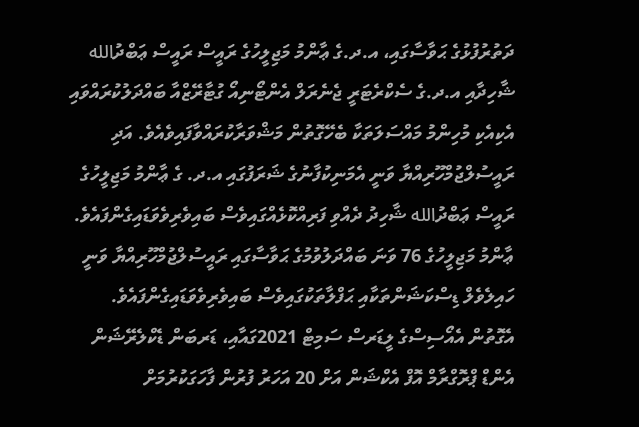ދަތުރުފުޅުގެ ޙަވާސާގައި، އ.ދ.ގެ ޢާންމު މަޖިލީހުގެ ރައީސް ރައީސް ޢަބްދުالله ޝާހިދާއި އ.ދ.ގެ ސެކްރެޓަރީ ޖެނެރަލް އެންޓޯނިއޯ ގުޓާރޭޒްއާ ބައްދަލުކުރައްވައި އެކިއެކި މުހިންމު މައްސަލަތަކާ ބެހޭގޮތުން މަޝްވަރާކުރައްވާފައިވެއެވެ. އަދި ރައީސުލްޖުމްހޫރިއްޔާ ވަނީ އެމަނިކުފާނުގެ ޝަރަފުގައި އ.ދ. ގެ ޢާންމު މަޖިލީހުގެ ރައީސް ޢަބްދުالله ޝާހިދު ދެއްވި ފަރިއްކޮޅެއްގައިވެސް ބައިވެރިވެވަޑައިގެންފައެވެ.
ޢާންމު މަޖިލީހުގެ 76 ވަނަ ބައްދަލުވުމުގެ ޙަވާސާގައި ރައީސުލްޖުމްހޫރިއްޔާ ވަނީ ހައިލެވެލް ޑިސްކަޝަންތަކާއި ޙަފްލާތަކުގައިވެސް ބައިވެރިވެވަޑައިގެންފައެވެ. އެގޮތުން އެއޯސިސްގެ ލީޑަރސް ސަމިޓް 2021ގައާއި، ޑަރބަން ޑެކްލެރޭޝަން އެންޑް ޕްރޮގްރާމް އޮފް އެކްޝަން އަށް 20 އަހަރު ފުރުން ފާހަގަކުރުމަށް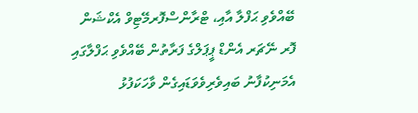ބޭއްވެވި ޙަފްލާ އާއި، ޓްރާންސްފޮރމޭޓިވް އެކްޝަން ފޮރ ނޭޗަރ އެންޑް ޕީޕަލްގެ ފަރާތުން ބޭއްވެވި ޙަފްލާގައި އެމަނިކުފާނު ބައިވެރިވެވަޑައިގެން ވާހަކަފުޅު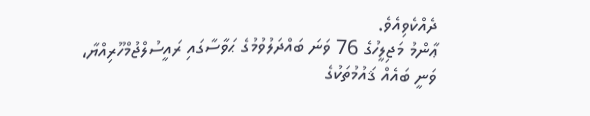ދެއްކެވިއެވެ.
ޢާންމު މަޖިލީހުގެ 76 ވަނަ ބައްދަލުވުމުގެ ޙަވާސާގައި ރައީސުލްޖުމްހޫރިއްޔާ، ވަނީ ބައެއް ޤައުމުތަކުގެ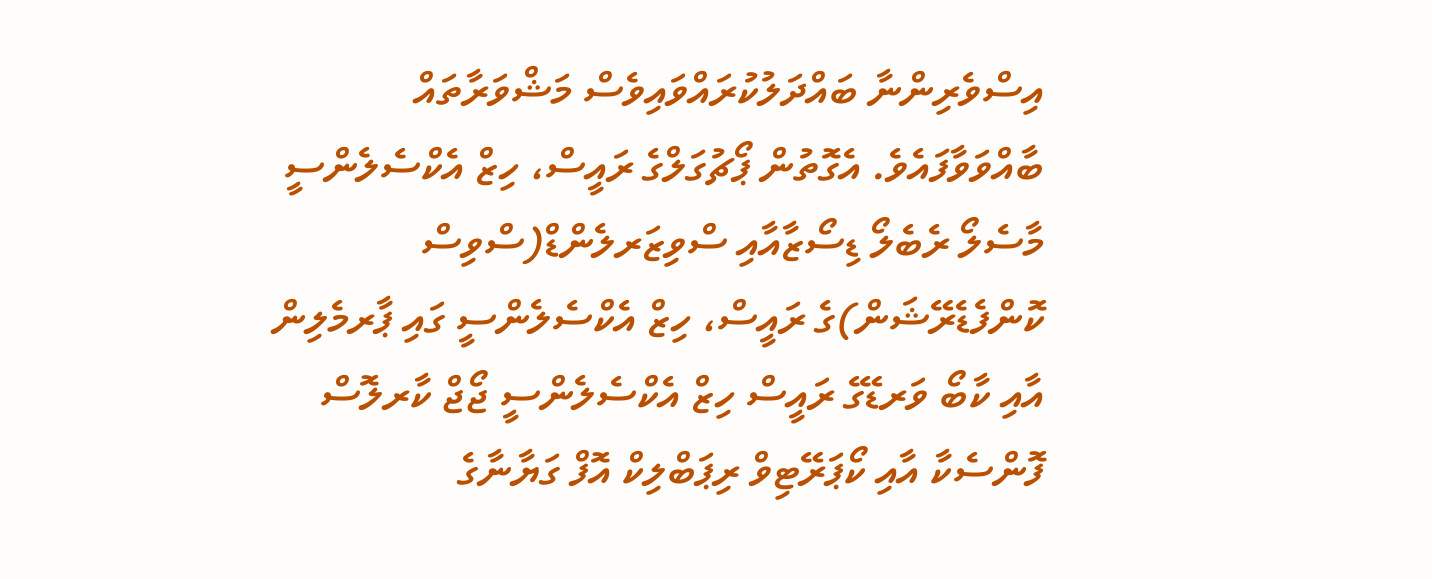އިސްވެރިންނާ ބައްދަލުކުރައްވައިވެސް މަޝްވަރާތައް ބާއްވަވާފައެވެ. އެގޮތުން ޕޯޗުގަލްގެ ރައީސް، ހިޒް އެކްސެލެންސީ މާސެލޯ ރެބެލޯ ޑިސޯޒާއާއި ސްވިޒަރލެންޑް(ސްވިސް ކޮންފެޑެރޭޝަން)ގެ ރައީސް، ހިޒް އެކްސެލެންސީ ގައި ޕާރމެލިން އާއި ކާބޯ ވަރޑޭގެ ރައީސް ހިޒް އެކްސެލެންސީ ޖޯޖް ކާރލޮސް ފޮންސެކާ އާއި ކޯޕަރޭޓިވް ރިޕަބްލިކް އޮފް ގަޔާނާގެ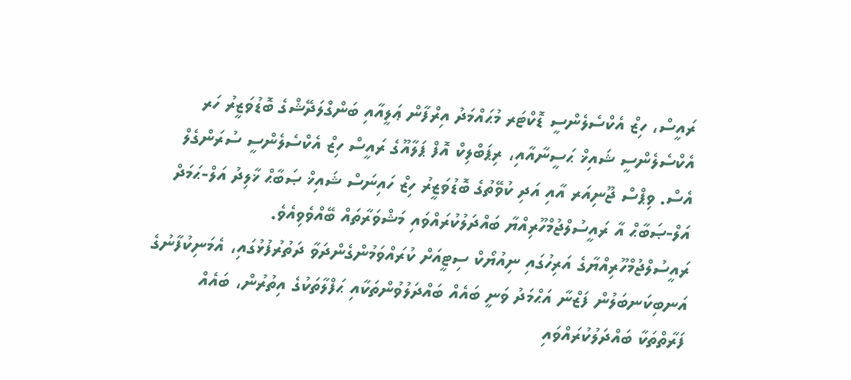ރައީސް، ހިޒް އެކްސެލެންސީ ޑޮކްޓަރ މުޙައްމަދު އިރްފާން ޢަލީއާއި ބަންގްލަދޭޝްގެ ބޮޑުވަޒީރު ހަރ އެކްސެލެންސީ ޝައިޚް ޙަސީނާއާއި، ރިޕަބްލިކް އޮފް ޕަލާއޫގެ ރައީސް ހިޒް އެކްސެލެންސީ ސުރަންގެލް އެސް. ވިޕްސް ޖޫނިއަރ އާއި އަދި ކުވޭތުގެ ބޮޑުވަޒީރު ހިޒް ހައިނަސް ޝައިޚް ޞަބާޙް ޚާލިދު އަލް-ޙަމަދް އަލް-ޞަބާޙް އާ ރައީސުލްޖުމްހޫރިއްޔާ ބައްދަލުކުރައްވައި މަޝްވަރާތައް ބޭއްވެވިއެވެ.
ރައީސުލްޖުމްހޫރިއްޔާގެ އަރިހުގައި ނިއުޔޯކް ސިޓީއަށް ކުރައްވަމުންގެންދަވާ ދަތުރުފުޅުގައި، އެމަނިކުފާނުގެ އަނބިކަނބަލުން ފަޒްނާ އަޙްމަދު ވަނީ ބައެއް ބައްދަލުވުންތަކާއި ޙަފްލާތަކުގެ އިތުރުން، ބައެއް ފަރާތްތަކާ ބައްދަލުކުރައްވައި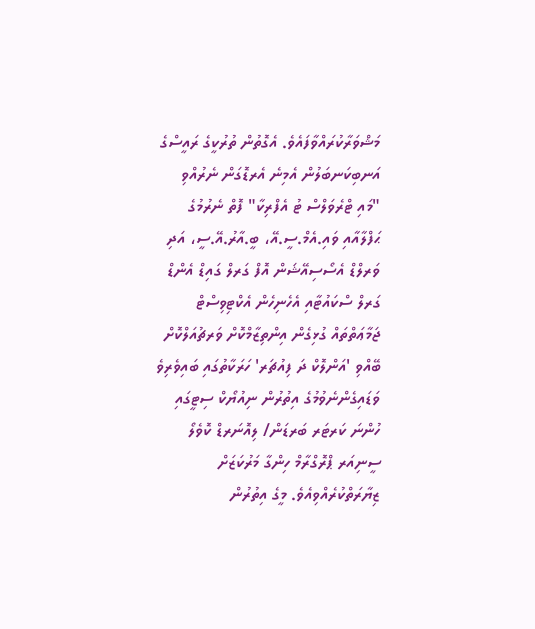މަޝްވަރާކުރައްވާފައެވެ. އެގޮތުން ތުރުކީގެ ރައީސްގެ އަނބިކަނބަލުން އެމިނެ އެރޑޮގަން ނެރުއްވި "މައި ޓްރެވަލްސް ޓު އެފްރިކާ" ފޮތް ނެރުމުގެ ޙަފްލާއާއި ވައި.އެމް.ސީ.އޭ، ބީ.އާރު.އޭ.ސީ، އަދި ވަރލްޑް އެސޯސިއޭޝަން އޮފް ގަރލް ގައިޑް އެންޑް ގަރލް ސްކައުޓާއި އެހެނިހެން އެކްޓިވިސްޓް ޖަމާޢަތްތައް ގުޅިގެން އިންތިޒާމްކޮށް ވަރޗުއަލްކޮށް ބޭއްވި 'އަންލޮކް ދަ ފިއުޗަރ' ހަރަކާތުގައި ބައިވެރިވެ ވަޑައިގެންނެވުމުގެ އިތުރުން ނިއުޔޯކް ސިޓީގައި ހުންނަ ކަރޓަރ ބަރޑަން/ ލިއޮނަރޑް ކޮވެލޯ ސީނިއަރ ޕްރޮގްރާމް ހިންގާ މަރުކަޒަށް ޒިޔާރަތްކުރެއްވިއެވެ. މީގެ އިތުރުން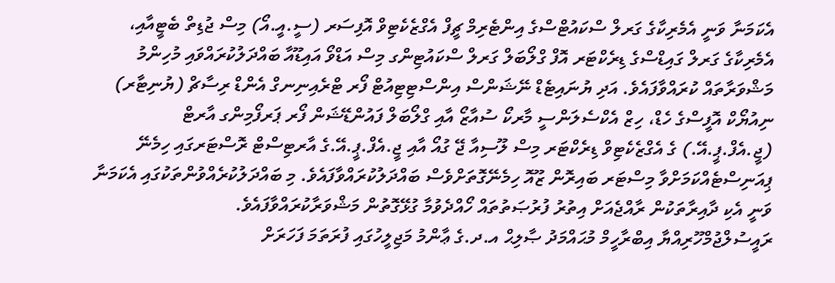އެކަމަނާ ވަނީ އެމެރިކާގެ ގަރލް ސްކައުޓްސްގެ އިންޓެރިމް ޗީފް އެގްޒެކެޓިވް އޮފިސަރ (ސީ.އީ.އޯ) މިސް ޖުޑިތް ބެޓީއާއި، އެމެރިކާގެ ގަރލް ގައިޑްސްގެ ޑިރެކްޓަރ އޮފް ގްލޯބަލް ގަރލް ސްކައުޓިންގ މިސް އަޑްވޯ އައިޑޫއާ ބައްދަލުކުރައްވައި މުހިންމު މަޝްވަރާތައް ކުރައްވާފައެވެ. އަދި ޔުނައިޓެޑް ނޭޝަންސް އިންސްޓިޓިއުޓް ފޯރ ޓްރެއިނިނގް އެންޑް ރިސާޗް (ޔުނިޓާރ) ނިއުޔޯކް އޮފީސްގެ ހެޑް، ހިޒް އެކްސެލަންސީ މާރކޯ ސުއާޒޯ އާއި ގްލޯބަލް ފައުންޑޭޝަން ފޯރ ޕަރފޯމިންގ އާރޓް (ޖީ.އެފް.ޕީ.އޭ.) ގެ އެގްޒެކެޓިވް ޑިރެކްޓަރ މިސް ލޫސިއާ ޖޭ ގުއޯ އާއި ޖީ.އެފް.ޕީ.އޭ.ގެ އާރޓިސްޓް ރޮސްޓަރގައި ހިމެނޭ ޕިއަނިސްޓެއްކަމަށްވާ މިސްޓަރ ބައިރޮން ޒޫއޮ ހިމެނޭގޮތަށްވެސް ބައްދަލުކުރައްވާފައެވެ. މި ބައްދަލުކުރެއްވުންތަކުގައި އެކަމަނާ ވަނީ އެކި ދާއިރާތަކުން ރާއްޖެއަށް އިތުރު ފުރުޞަތުތައް ހޯއްދެވުމާ ގުޅޭގޮތުން މަޝްވަރާކުރައްވާފައެވެ.
ރައީސުލްޖުމްހޫރިއްޔާ އިބްރާހީމް މުޙައްމަދު ޞާލިޙް އ.ދ.ގެ ޢާންމު މަޖިލީހުގައި ފުރަތަމަ ފަހަރަށް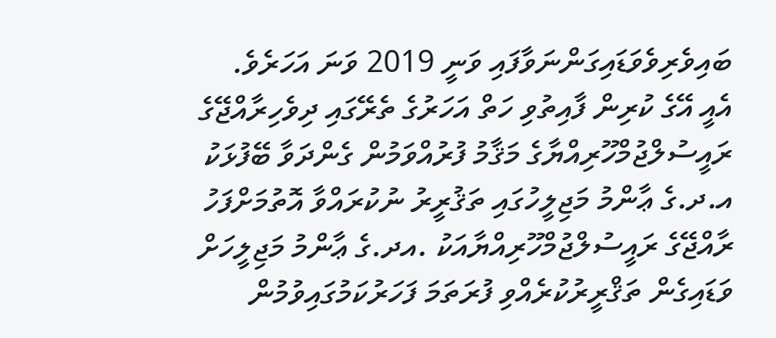ބައިވެރިވެވަޑައިގަންނަވާފައި ވަނީ 2019 ވަނަ އަހަރެވެ. އެއީ އޭގެ ކުރިން ފާއިތުވި ހަތް އަހަރުގެ ތެރޭގައި ދިވެހިރާއްޖޭގެ ރައީސުލްޖުމްހޫރިއްޔާގެ މަޤާމު ފުރުއްވަމުން ގެންދަވާ ބޭފުޅަކު އ.ދ.ގެ ޢާންމު މަޖިލީހުގައި ތަޤުރީރު ނުކުރައްވާ އޮތުމަށްފަހު ރާއްޖޭގެ ރައީސުލްޖުމްހޫރިއްޔާއަކު .އދ.ގެ ޢާންމު މަޖިލީހަށް ވަޑައިގެން ތަޤްރީރުކުރެއްވި ފުރަތަމަ ފަހަރުކަމުގައިވުމުން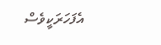އެފަހަރަކީވެސް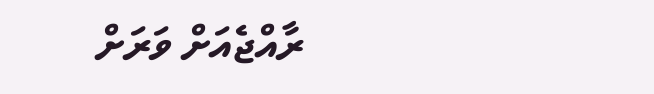ރާއްޖެއަށް ވަރަށް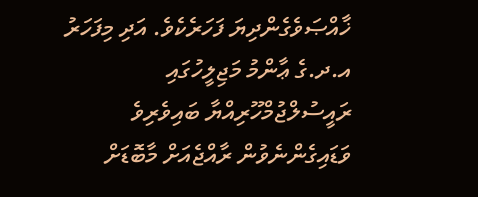ޚާއްޞަވެގެންދިޔަ ފަހަރެކެވެ. އަދި މިފަހަރު އ.ދ.ގެ ޢާންމު މަޖިލީހުގައި ރައީސުލްޖުމްހޫރިއްޔާ ބައިވެރިވެ ވަޑައިގެންނެވުން ރާއްޖެއަށް މާބޮޑަށް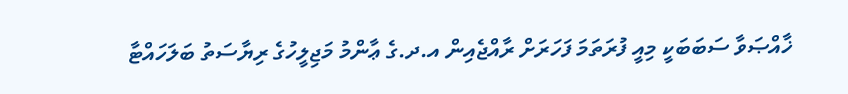ޚާއްޞަވާ ސަބަބަކީ މިއީ ފުރަތަމަ ފަހަރަށް ރާއްޖެއިން އ.ދ.ގެ ޢާންމު މަޖިލީހުގެ ރިޔާސަތު ބަލަހައްޓާ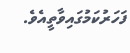ފަހަރުކަމުގައިވާތީއެވެ.